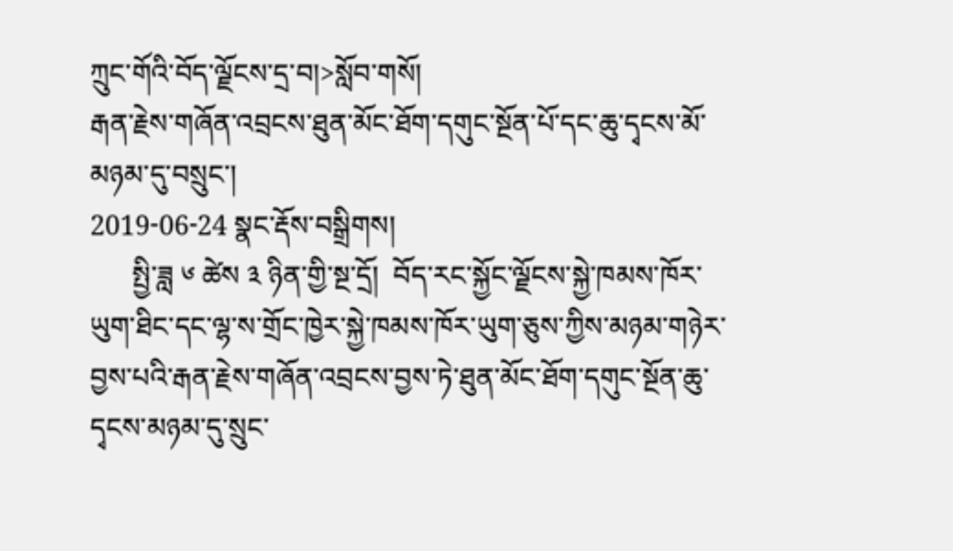ཀྲུང་གོའི་བོད་ལྗོངས་དྲ་བ།>སློབ་གསོ།
རྒན་རྗེས་གཞོན་འབྲངས་ཐུན་མོང་ཐོག་དགུང་སྔོན་པོ་དང་ཆུ་དྭངས་མོ་མཉམ་དུ་བསྲུང་།
2019-06-24 སྣང་རྡོས་བསྒྲིགས།
      སྤྱི་ཟླ ༦ ཚེས ༣ ཉིན་གྱི་སྔ་དྲོ།  བོད་རང་སྐྱོང་ལྗོངས་སྐྱེ་ཁམས་ཁོར་ཡུག་ཐིང་དང་ལྷ་ས་གྲོང་ཁྱེར་སྐྱེ་ཁམས་ཁོར་ཡུག་ཅུས་ཀྱིས་མཉམ་གཉེར་བྱས་པའི་རྒན་རྗེས་གཞོན་འབྲངས་བྱས་ཏེ་ཐུན་མོང་ཐོག་དགུང་སྔོན་ཆུ་དྭངས་མཉམ་དུ་སྲུང་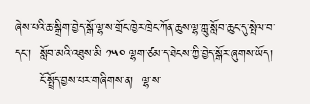ཞེས་པའི་ཆ་སྒྲིག་བྱེད་སྒོ་ལྷ་ས་གྲོང་ཁྱེར་ཁྲེང་ཀོན་ཆུས་ལྷ་ཀླུ་སློབ་ཆུང་དུ་སྤེལ་བ་དང་།  སློབ་མའི་འཐུས་མི ༡༥༠ ལྷག་ཙམ་ད་ཐེངས་ཀྱི་བྱེད་སྒོར་ཞུགས་ཡོད།
      ངོ་སྤྲོད་བྱས་པར་གཞིགས་ན།  ལྷ་ས་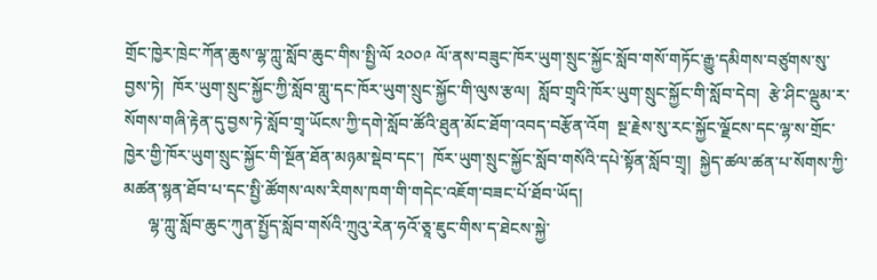གྲོང་ཁྱེར་ཁྲེང་ཀོན་ཆུས་ལྷ་ཀླུ་སློབ་ཆུང་གིས་སྤྱི་ལོ ༢༠༠༩ ལོ་ནས་བཟུང་ཁོར་ཡུག་སྲུང་སྐྱོང་སློབ་གསོ་གཏོང་རྒྱུ་དམིགས་བཙུགས་སུ་བྱས་ཏེ།  ཁོར་ཡུག་སྲུང་སྐྱོང་ཀྱི་སློབ་གླུ་དང་ཁོར་ཡུག་སྲུང་སྐྱོང་གི་ལུས་རྩལ།  སློབ་གྲྭའི་ཁོར་ཡུག་སྲུང་སྐྱོང་གི་སློབ་དེབ།  རྩེ་ཤིང་ལྡུམ་ར་སོགས་གཞི་རྟེན་དུ་བྱས་ཏེ་སློབ་གྲྭ་ཡོངས་ཀྱི་དགེ་སློབ་ཚོའི་ཐུན་མོང་ཐོག་འབད་བརྩོན་འོག  སྔ་རྗེས་སུ་རང་སྐྱོང་ལྗོངས་དང་ལྷ་ས་གྲོང་ཁྱེར་གྱི་ཁོར་ཡུག་སྲུང་སྐྱོང་གི་སྔོན་ཐོན་མཉམ་སྡེབ་དང་།  ཁོར་ཡུག་སྲུང་སྐྱོང་སློབ་གསོའི་དཔེ་སྟོན་སློབ་གྲྭ།  སྐྱེད་ཚལ་ཚན་པ་སོགས་ཀྱི་མཚན་སྙན་ཐོབ་པ་དང་སྤྱི་ཚོགས་ལས་རིགས་ཁག་གི་གདེང་འཇོག་བཟང་པོ་ཐོབ་ཡོད།
      ལྷ་ཀླུ་སློབ་ཆུང་ཀུན་སྤྱོད་སློབ་གསོའི་ཀྲུའུ་རེན་ཧའོ་ཅཱ་ཇུང་གིས་ད་ཐེངས་སྐྱེ་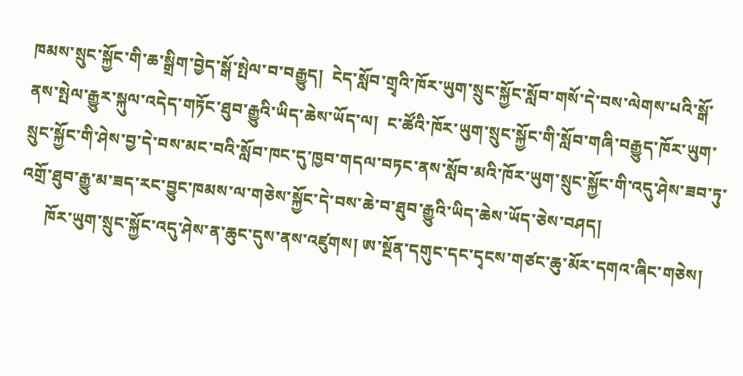ཁམས་སྲུང་སྐྱོང་གི་ཆ་སྒྲིག་བྱེད་སྒོ་སྤེལ་བ་བརྒྱུད།  ངེད་སློབ་གྲྭའི་ཁོར་ཡུག་སྲུང་སྐྱོང་སློབ་གསོ་དེ་བས་ལེགས་པའི་སྒོ་ནས་སྤེལ་རྒྱུར་སྐུལ་འདེད་གཏོང་ཐུབ་རྒྱུའི་ཡིད་ཆེས་ཡོད་ལ།  ང་ཚོའི་ཁོར་ཡུག་སྲུང་སྐྱོང་གི་སློབ་གཞི་བརྒྱུད་ཁོར་ཡུག་སྲུང་སྐྱོང་གི་ཤེས་བྱ་དེ་བས་མང་བའི་སློབ་ཁང་དུ་ཁྱབ་གདལ་བཏང་ནས་སློབ་མའི་ཁོར་ཡུག་སྲུང་སྐྱོང་གི་འདུ་ཤེས་ཟབ་ཏུ་འགྲོ་ཐུབ་རྒྱུ་མ་ཟད་རང་བྱུང་ཁམས་ལ་གཅེས་སྐྱོང་དེ་བས་ཆེ་བ་ཐུབ་རྒྱུའི་ཡིད་ཆེས་ཡོད་ཅེས་བཤད།
      ཁོར་ཡུག་སྲུང་སྐྱོང་འདུ་ཤེས་ན་ཆུང་དུས་ནས་འཛུགས། ཨ་སྔོན་དགུང་དང་དྭངས་གཙང་ཆུ་མོར་དགའ་ཞིང་གཅེས།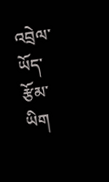འབྲེལ་ཡོད་རྩོམ་ཡིག